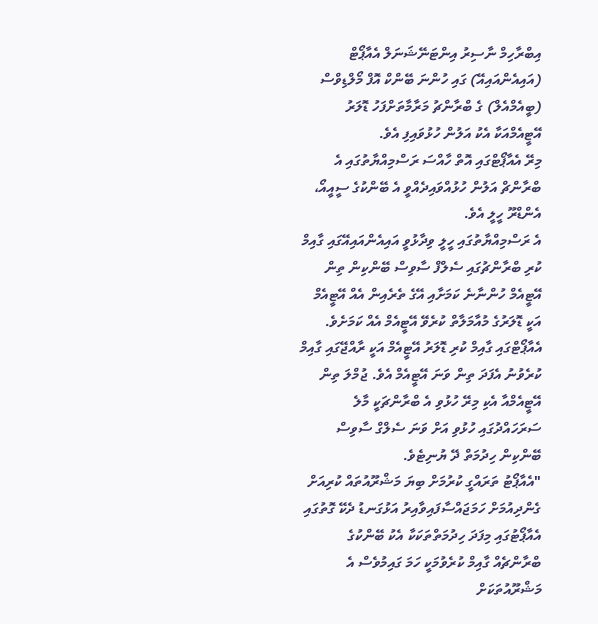އިބްރާހިމް ނާސިރު އިންޓަނޭޝަނަލް އެއާޕޯޓް (އައިއެންއައިއޭ) ގައި ހުންނަ ބޭންކް އޮފް މޯލްޑިވްސް (ބީއެމްއެލް) ގެ ބްރާންޗު މަރާމާތަށްފަހު ޑޮލަރު އޭޓީއެމްއަކާ އެކު އަލުން ހުޅުވައިފި އެވެ.
މިރޭ އެއާޕޯޓްގައި އޮތް ހާއްސަ ރަސްމިއްޔާތުގައި އެ ބްރާންޗް އަލުން ހުޅުއްވައިދެއްވީ އެ ބޭންކުގެ ސީއީއޯ، އެންޑްރޫ ހީލީ އެވެ.
އެ ރަސްމިއްޔާތުގައި ހީލީ ވިދާޅުވީ އައިއެންއައިއޭގައި ގާއިމް ކުރި ބްރާންޗުގައި ސެލްފް ސާވިސް ބޭންކިން ތިން އޭޓީއެމް ހުންނާނެ ކަމަށާއި އޭގެ ތެރެއިން އެއް އޭޓީއެމް އަކީ ޑޮލަރުގެ މުއާމަލާތް ކުރެވޭ އޭޓީއެމް އެއް ކަމަށެވެ.
އެއާޕޯޓްގައި ގާއިމް ކުރި ޑޮލަރު އޭޓީއެމް އަކީ ރާއްޖޭގައި ގާއިމް ކުރެވުނު އެފަދަ ތިން ވަނަ އޭޓީއެމް އެވެ. ޖުމްލަ ތިން އޭޓީއެމްއާ އެކި މިރޭ ހުޅުވި އެ ބްރާންޗަކީ މާލެ ސަރަހައްދުގައި ހުޅުވި އަށް ވަނަ ސެލްގް ސާވިސް ބޭންކިން ހިދުމަތް ދޭ ޔުނިޓެވެ.
"އެއާޕޯޓު ތަރައްގީ ކުރުމަށް ބިޔަ މަޝްރޫއުތައް ކުރިއަށް ގެންދިއުމަށް ހަމަޖައްސާފައިވާއިރު އަޅުގަނޑު ދެކޭ ގޮތުގައި އެއާޕޯޓުގައި މިފަދަ ހިދުމަތްތަކަކާ އެކު ބޭންކުގެ ބްރާންޗެއް ގާއިމް ކުރެވުމަކީ ހަމަ ގައިމުވެސް އެ މަޝްރޫއުތަކަށް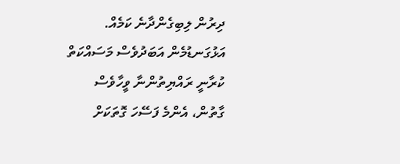ދިރުން ލިބިގެންދާނެ ކަމެއް. އަޅުގަނޑުމެން އަބަދުވެސް މަސައްކަތް ކުރާނީ ރައްޔިތުންނާ ވީހާވެސް ގާތުން، އެންމެ ފަސޭހަ ގޮތަކަށް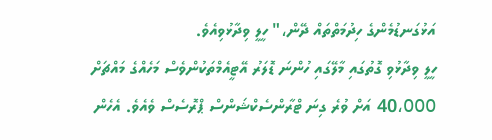އަޅުގަނޑުމެންގެ ހިދުމަތްތައް ދޭން،" ހީލީ ވިދާޅުވިއެވެ.
ހީލީ ވިދާޅުވި ގޮތުގައި މާލޭގައި ހުންނަ ޑޮލަރު އޭޓީއެމްތަކުންވެސް މަހެއްގެ މައްޗަށް 40،000 އަށް ވުރެ ގިނަ ޓްރާންސެކްޝަންސް ޕްރޮސެސް ވެއެވެ. އެހެން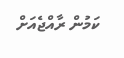ކަމުން ރާއްޖެއަށް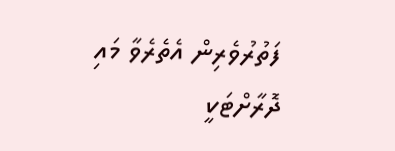ފަތުރުވެރިން އެތެރެވާ މައި ދޮރާށްޓަކީ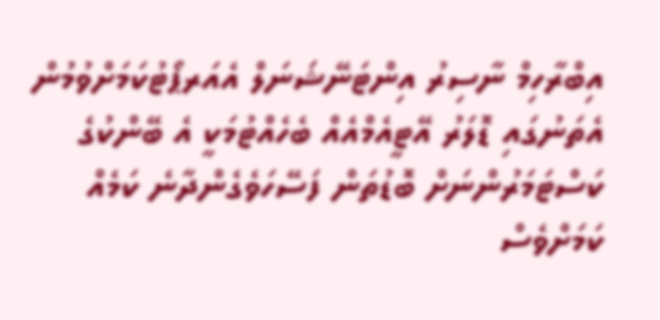އިބްރާހިމް ނާސިރު އިންޓަނޭޝަނަލް އެއަރޕޯޓުކަމަށްވުމުން އެތަނުގައި ޑޮލަރު އޭޓީއެމްއެއް ބެހެއްޓުމަކީ އެ ބޭންކުގެ ކަސްޓަމަރުންނަށް ބޮޑުތަން ފަސޭހަވެގެންދާނެ ކަމެއް ކަމަށްވެސް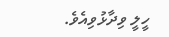ހީލީ ވިދާޅުވިއެވެ.